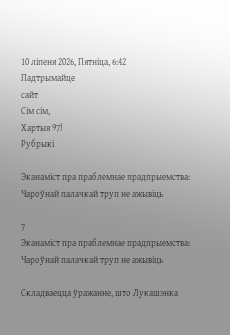10 лiпеня 2026, Пятніца, 6:42
Падтрымайце
сайт
Сім сім,
Хартыя 97!
Рубрыкі

Эканаміст пра праблемнае прадпрыемства: Чароўнай палачкай труп не ажывіць

7
Эканаміст пра праблемнае прадпрыемства: Чароўнай палачкай труп не ажывіць

Складваецца ўражанне, што Лукашэнка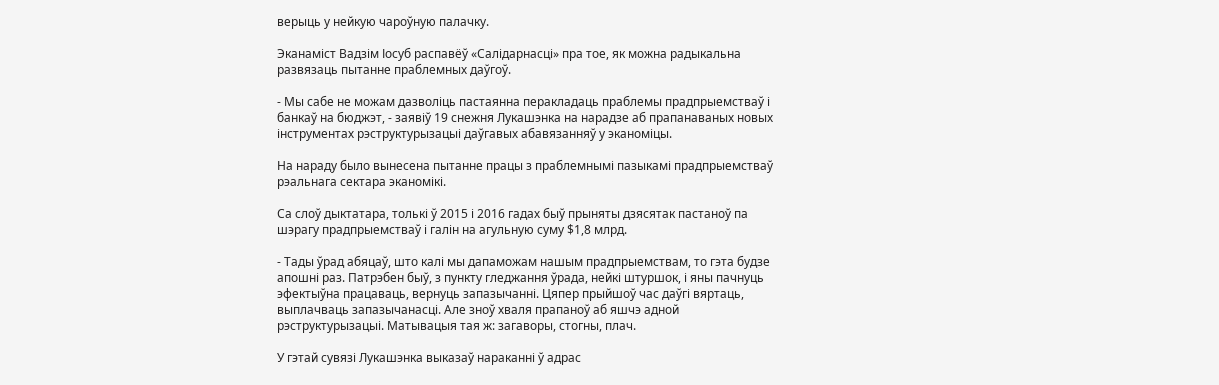верыць у нейкую чароўную палачку.

Эканаміст Вадзім Іосуб распавёў «Салідарнасці» пра тое, як можна радыкальна развязаць пытанне праблемных даўгоў.

- Мы сабе не можам дазволіць пастаянна перакладаць праблемы прадпрыемстваў і банкаў на бюджэт, - заявіў 19 снежня Лукашэнка на нарадзе аб прапанаваных новых інструментах рэструктурызацыі даўгавых абавязанняў у эканоміцы.

На нараду было вынесена пытанне працы з праблемнымі пазыкамі прадпрыемстваў рэальнага сектара эканомікі.

Са слоў дыктатара, толькі ў 2015 і 2016 гадах быў прыняты дзясятак пастаноў па шэрагу прадпрыемстваў і галін на агульную суму $1,8 млрд.

- Тады ўрад абяцаў, што калі мы дапаможам нашым прадпрыемствам, то гэта будзе апошні раз. Патрэбен быў, з пункту гледжання ўрада, нейкі штуршок, і яны пачнуць эфектыўна працаваць, вернуць запазычанні. Цяпер прыйшоў час даўгі вяртаць, выплачваць запазычанасці. Але зноў хваля прапаноў аб яшчэ адной рэструктурызацыі. Матывацыя тая ж: загаворы, стогны, плач.

У гэтай сувязі Лукашэнка выказаў нараканні ў адрас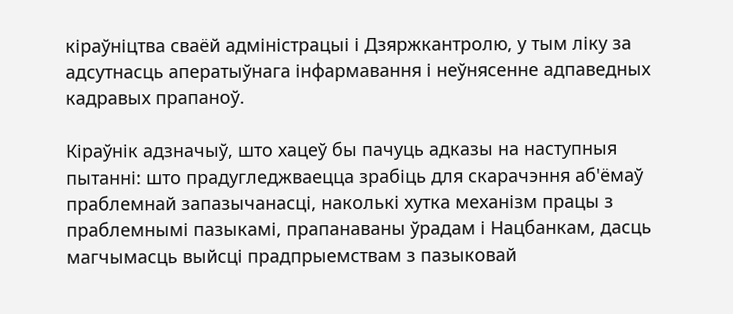кіраўніцтва сваёй адміністрацыі і Дзяржкантролю, у тым ліку за адсутнасць аператыўнага інфармавання і неўнясенне адпаведных кадравых прапаноў.

Кіраўнік адзначыў, што хацеў бы пачуць адказы на наступныя пытанні: што прадугледжваецца зрабіць для скарачэння аб'ёмаў праблемнай запазычанасці, наколькі хутка механізм працы з праблемнымі пазыкамі, прапанаваны ўрадам і Нацбанкам, дасць магчымасць выйсці прадпрыемствам з пазыковай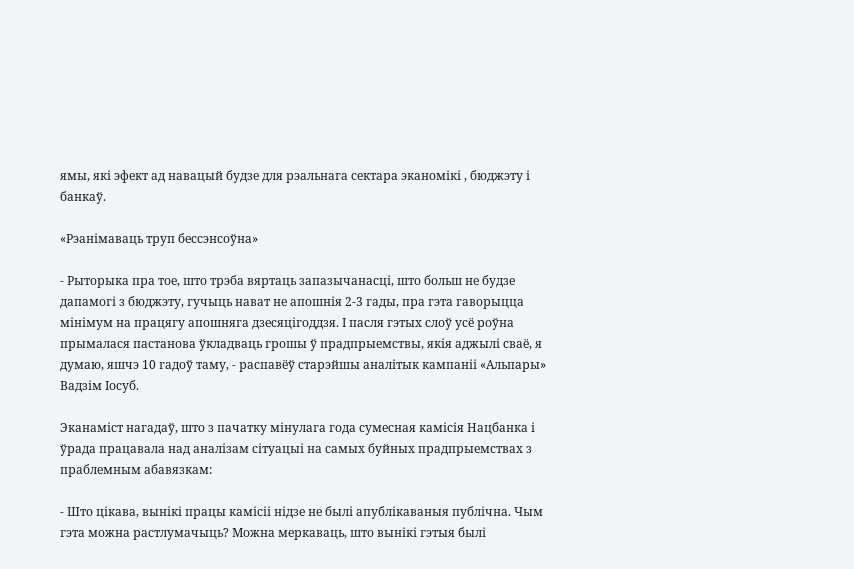ямы, які эфект ад навацый будзе для рэальнага сектара эканомікі , бюджэту і банкаў.

«Рэанімаваць труп бессэнсоўна»

- Рыторыка пра тое, што трэба вяртаць запазычанасці, што больш не будзе дапамогі з бюджэту, гучыць нават не апошнія 2-3 гады, пра гэта гаворыцца мінімум на працягу апошняга дзесяцігоддзя. І пасля гэтых слоў усё роўна прымалася пастанова ўкладваць грошы ў прадпрыемствы, якія аджылі сваё, я думаю, яшчэ 10 гадоў таму, - распавёў старэйшы аналітык кампаніі «Альпары» Вадзім Іосуб.

Эканаміст нагадаў, што з пачатку мінулага года сумесная камісія Нацбанка і ўрада працавала над аналізам сітуацыі на самых буйных прадпрыемствах з праблемным абавязкам:

- Што цікава, вынікі працы камісіі нідзе не былі апублікаваныя публічна. Чым гэта можна растлумачыць? Можна меркаваць, што вынікі гэтыя былі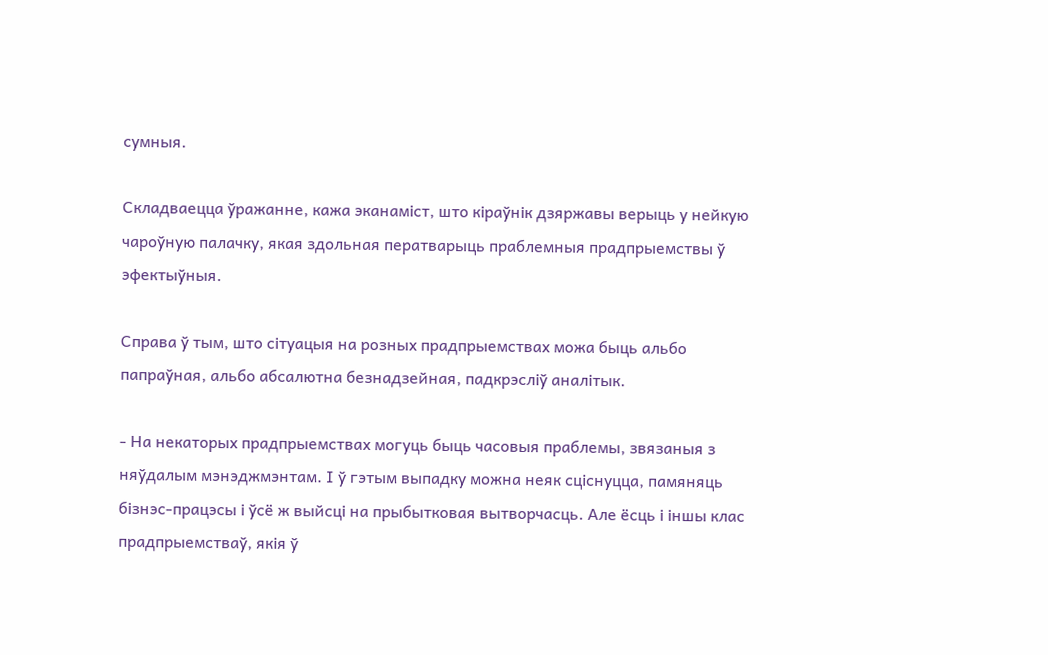сумныя.

Складваецца ўражанне, кажа эканаміст, што кіраўнік дзяржавы верыць у нейкую чароўную палачку, якая здольная ператварыць праблемныя прадпрыемствы ў эфектыўныя.

Справа ў тым, што сітуацыя на розных прадпрыемствах можа быць альбо папраўная, альбо абсалютна безнадзейная, падкрэсліў аналітык.

- На некаторых прадпрыемствах могуць быць часовыя праблемы, звязаныя з няўдалым мэнэджмэнтам. І ў гэтым выпадку можна неяк сціснуцца, памяняць бізнэс-працэсы і ўсё ж выйсці на прыбытковая вытворчасць. Але ёсць і іншы клас прадпрыемстваў, якія ў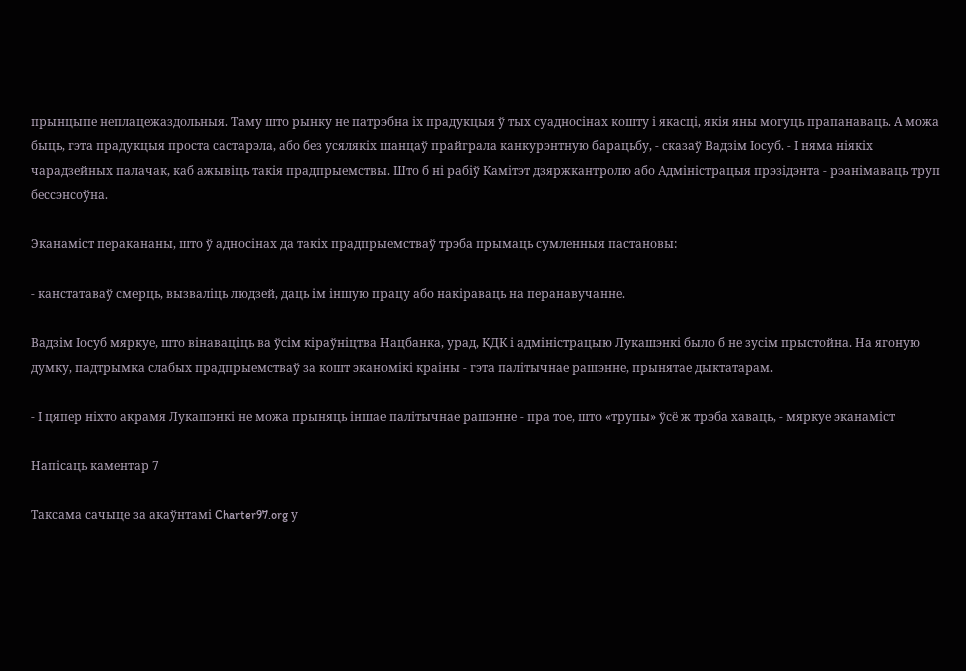прынцыпе неплацежаздольныя. Таму што рынку не патрэбна іх прадукцыя ў тых суадносінах кошту і якасці, якія яны могуць прапанаваць. А можа быць, гэта прадукцыя проста састарэла, або без усялякіх шанцаў прайграла канкурэнтную барацьбу, - сказаў Вадзім Іосуб. - І няма ніякіх чарадзейных палачак, каб ажывіць такія прадпрыемствы. Што б ні рабіў Камітэт дзяржкантролю або Адміністрацыя прэзідэнта - рэанімаваць труп бессэнсоўна.

Эканаміст перакананы, што ў адносінах да такіх прадпрыемстваў трэба прымаць сумленныя пастановы:

- канстатаваў смерць, вызваліць людзей, даць ім іншую працу або накіраваць на перанавучанне.

Вадзім Іосуб мяркуе, што вінаваціць ва ўсім кіраўніцтва Нацбанка, урад, КДК і адміністрацыю Лукашэнкі было б не зусім прыстойна. На ягоную думку, падтрымка слабых прадпрыемстваў за кошт эканомікі краіны - гэта палітычнае рашэнне, прынятае дыктатарам.

- І цяпер ніхто акрамя Лукашэнкі не можа прыняць іншае палітычнае рашэнне - пра тое, што «трупы» ўсё ж трэба хаваць, - мяркуе эканаміст

Напісаць каментар 7

Таксама сачыце за акаўнтамі Charter97.org у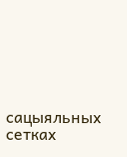сацыяльных сетках